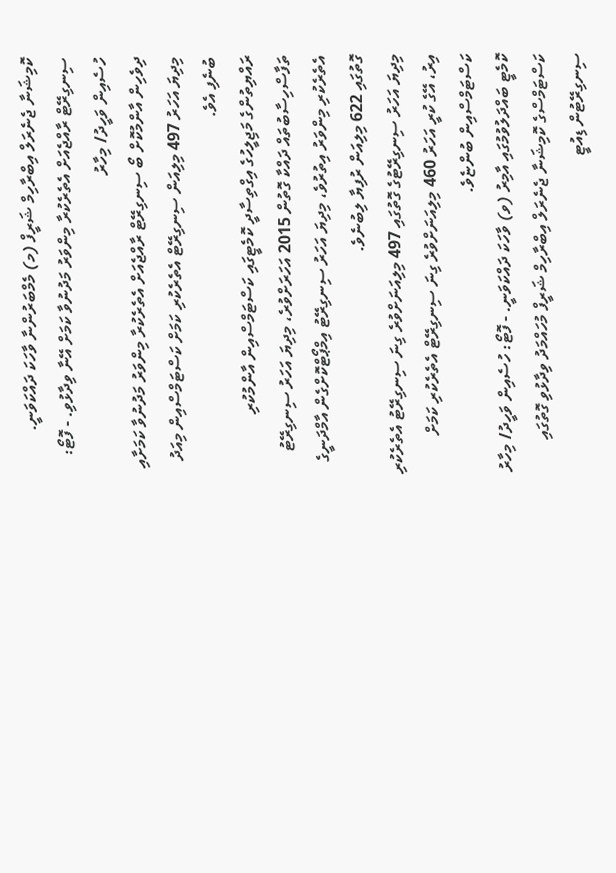ކޮމިޝަނާ ޖެނެރަލް އިބްރާހިމް ޝަރީފް (މ) މެމްބަރުންނާ ވާހަކަ ދައްކަވަނީ. ސިނގިރޭޓް ރާއްޖެއަށް އެތެރެކުރާ މިންވަރު މަދުނުވާ ކަމަށް އޭނާ ވިދާޅުވި. - ފޮޓޯ: ހުސެއިން ވަހީދު/ މިހާރު
ދިވެހިން އާންމުކޮށް ބޯ ސިނގިރޭޓް ރާއްޖެއަށް އެތެރެކުރާ މިންވަރު މަދުނުވާ ކަމަށާއި މިދިޔަ އަހަރު 497 މިލިއަން ސިނގިރޭޓް އެތެރެކުރި ކަމަށް ކަސްޓަމްސްއިން މިއަދު ބުނެފި އެވެ.
ރައްޔިތުންގެ މަޖިލީހުގެ އިގްތިސާދީ ކޮމެޓީގައި ކަސްޓަމްސްއިން އާންމުކުރި ތަފާސްހިސާބުތައް ދައްކާ ގޮތުން 2015 އަހަރަށްވުރެ، މިދިޔަ އަހަރު ސިނގިރޭޓު އެތެރެކުރި މިންވަރު އިތުރުވެ، މިދިޔަ އަހަރު ސިނގިރޭޓު އިމްޕޯޓްކޮށްގެން އާމްދަނީގެ ގޮތުގައި 622 މިލިއަން ރުފިޔާ ލިބުނެވެ.
މިދިޔަ އަހަރު ސިނގިރޭޓުގެ ގޮތުގައި 497 މިލިއަނަށްވުރެ ގިނަ ސިނގިރޭޓު އެތެރެކުރި އިރު، އޭގެ ކުރީ އަހަރު 460 މިލިއަނަށްވުރެ ގިނަ ސިނގިރޭޓް އެތެރެކުރި ކަމަށް ކަސްޓަމްސްއިން ބުންޏެވެ.
ކޮމެޓީ ބައްދަލުވުމުގައި އާމިރު (ވ) ވާހަކަ ދައްކަވަނީ. - ފޮޓޯ: ހުސެއިން ވަހީދު/ މިހާރު
ކަސްޓަމްސްގެ ކޮމިޝަނާ ޖެނެރަލް އިބްރާހިމް ޝަރީފް މުހައްމަދު ވިދާޅުވި ގޮތުގައި ސިނގިރޭޓުން ޑިއުޓީ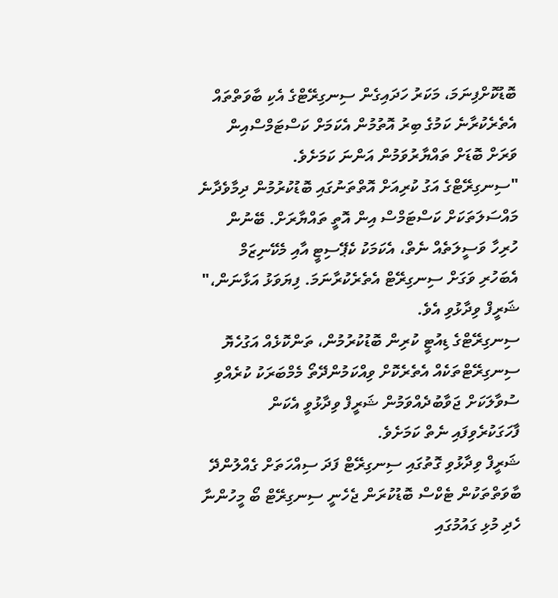ބޮޑުކޮށްފިނަމަ، މަކަރު ހަދައިގެން ސިނގިރޭޓްގެ އެކި ބާވަތްތައް އެތެރެކުރާނެ ކަމުގެ ބިރު އޮތުމުން އެކަމަށް ކަސްޓަމްސްއިން ވަރަށް ބޮޑަށް ތައްޔާރުވަމުން އަންނަ ކަމަށެވެ.
"ސިނގިރޭޓްގެ އަގު ކުރިއަށް އޮތްތަނުގައި ބޮޑުކުރުމުން ދިމާވެދާނެ މައްސަލަތަކަށް ކަސްޓަމްސް އިން އޮތީ ތައްޔާރަށް. ބޭނުން ހުރިހާ ވަސީލަތެއް ނެތް، އެކަމަކު ކެޕޭސިޓީ އާއި މެކޭނިޒަމް އެބަހުރި ވަގަށް ސިނގިރޭޓް އެތެރެކުރާނަމަ. ފިޔަވަޅު އަޅާނަން،" ޝަރީފް ވިދާޅުވި އެވެ.
ސިނގިރޭޓްގެ ޑިއުޓީ ކުރިން ބޮޑުކުރުމުން، ތަންކޮޅެއް އަގުހެޔޮ ސިނގިރޭޓްތަކެއް އެތެރެކޮށް ވިއްކަމުންދޭތޯ މެމްބަރަކު ކުރެއްވި ސުވާލަކަށް ޖަވާބުދެއްވަމުން ޝަރީފް ވިދާޅުވީ އެކަން ފާހަގަކުރެވިފައި ނެތް ކަމަށެވެ.
ޝަރީފް ވިދާޅުވި ގޮތުގައި ސިނގިރޭޓް ފަދަ ސިއްހަތަށް ގެއްލުންދޭ ބާވަތްތަކުން ޓެކްސް ބޮޑުކުރަން ޖެހެނީ ސިނގިރޭޓް ބޯ މީހުންނާ ހެދި މުޅި ގައުމުގައި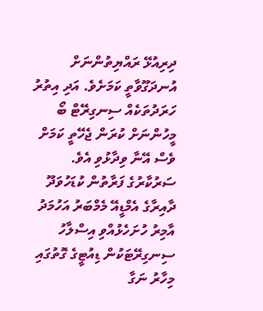ދިރިއުޅޭ ރައްޔިތުންނަށް އުނދަގޫވާތީ ކަމަށެވެ. އަދި އިތުރު ހަރަދުތަކެއް ސިނގިރޭޓް ބޯ މީހުންނަށް ކުރަން ޖެހޭތީ ކަމަށް ވެސް އޭނާ ވިދާޅުވި އެވެ.
ސަރުކާރުގެ ފަރާތުން ކުޑަހުވަދޫ ދާއިރާގެ އެމްޑީއޭ މެމްބަރު އަހުމަދު އާމިރު ހުށަހެޅުއްވި އިސްލާހު ސިނގިރޭޓަކުން ޑިއުޓީގެ ގޮތުގައި މިހާރު ނަގާ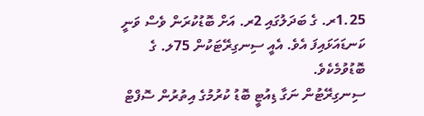1.25ރ. ގެ ބަދަލުގައި 2ރ. އަށް ބޮޑުކުރަން ވެސް ވަނީ ކަނޑައަޅައިފަ އެވެ. އެއީ ސިނގިރޭޓަކުން 75ލ. ގެ ބޮޑުވުމެކެވެ.
ސިނގިރޭޓުން ނަގާ ޑިއުޓީ ބޮޑު ކުރުމުގެ އިތުރުން ސޮފްޓް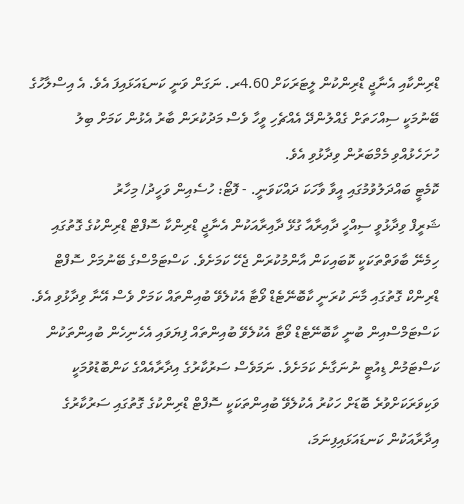ޑްރިންކާއި އެނާޖީ ޑްރިންކުން ލީޓަރަކަށް 4.60ރ. ނަގަން ވަނީ ކަނޑައަޅައިފަ އެވެ. އެ އިސްލާހުގެ ބޭނުމަކީ ސިއްހަތަށް ގެއްލުންދޭ އެއްޗެހި ވީހާ ވެސް މަދުކުރަން ބާރު އެޅުން ކަމަށް ބިލު ހުށަހެޅުއްވި މެމްބަރުން ވިދާޅުވި އެވެ.
ކޮމެޓީ ބައްދަލުވުމުގައި އީވާ ވާހަކަ ދައްކަވަނީ. - ފޮޓޯ: ހުސެއިން ވަހީދު/ މިހާރު
ޝަރީފް ވިދާޅުވީ ސިއްހީ ދާއިރާއާ ގުޅޭ ދާއިރާއަކުން އެނާޖީ ޑްރިންކާ ސޮފްޓް ޑްރިންކުގެ ގޮތުގައި ހިމެނޭ ބާވަތްތަކަކީ ކޮބައިކަން އާންމުކުރަން ޖެހޭ ކަމަށެވެ. ކަސްޓަމްސްގެ ބޭނުމަށް ސޮފްޓް ޑްރިންކް ގޮތުގައި މާނަ ކުރަނީ ކާބޮނޭޓެޑް ވޯޓާ އެކުލެވޭ ބުއިންތައް ކަމަށް ވެސް އޭނާ ވިދާޅުވި އެވެ.
ކަސްޓަމްސްއިން ބުނީ ކާބޮނޭޓެޑް ވޯޓާ އެކުލެވޭ ބުއިންތައް ފިޔަވައި އެހެނިހެން ބުއިންތަކުން ކަސްޓަމުން ޑިއުޓީ ނުނަގާނެ ކަމަށެވެ. ނަމަވެސް ސަރުކާރުގެ އިދާރާއެއްގެ ކަންބޮޑުވުމަކީ ވަކިވަރަކަށްވުރެ ބޮޑަށް ހަކުރު އެކުލެވޭ ބުއިންތަކަކީ ސޮފްޓް ޑްރިންކުގެ ގޮތުގައި ސަރުކާރުގެ އިދާރާއަކުން ކަނޑައަޅައިފިނަމަ،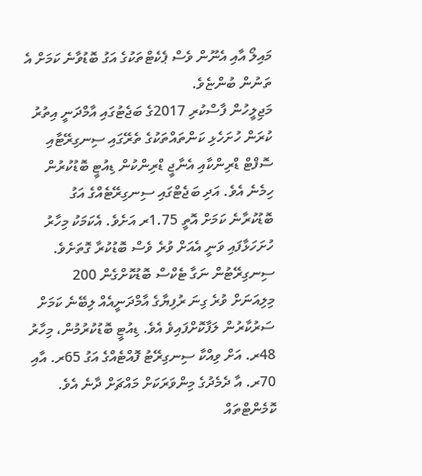މައިލޯ އާއި އެނޫން ވެސް ޕެކެޓްތަކުގެ އަގު ބޮޑުވާނެ ކަމަށް އެ ތަނުން ބުންޏެވެ.
މަޖިލީހުން ފާސްކުރި 2017ގެ ބަޖެޓުގައި އާމްދަނީ އިތުރު ކުރަން ހުށަހެޅި ކަންތައްތަކުގެ ތެރޭގައި ސިނގިރޭޓާއި ސޮފްޓް ޑްރިންކާއި އެނާޖީ ޑްރިންކުން ޑިއުޓީ ބޮޑުކުރުން ހިމެނެ އެވެ. އަދި ބަޖެޓްގައި ސިނގިރޭޓެއްގެ އަގު ބޮޑުކުރާނެ ކަމަށް އޮތީ 1.75ރ އަށެވެ. އެކަމަކު މިހާރު ހުށަހަޅާފައި ވަނީ އެއަށް ވުރެ ވެސް ބޮޑުކުރާ ގޮތަށެވެ.
ސިނގިރޭޓުން ނަގާ ޓެކްސް ބޮޑުކޮށްގެން 200 މިލިއަނަށް ވުރެ ގިނަ ރުފިޔާގެ އާމްދަނީއެއް ލިބޭނެ ކަމަށް ސަރުކާރުން ލަފާކޮށްފައިވެ އެވެ. ޑިއުޓީ ބޮޑުކުރުމުން، މިހާރު 48ރ. އަށް ވިއްކާ ސިނގިރޭޓު ފޮއްޓެއްގެ އަގު 65ރ. އާއި 70ރ. އާ ދެމެދުގެ މިންވަރަކަށް މައްޗަށް ދާނެ އެވެ.
ކޮމެންޓްތައް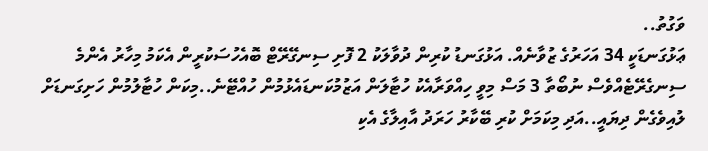ވަގުތު..
ޢަޅުގަނޑަކީ 34 އަހަރުގެ ޒުވާނެއް. އަޅުގަނޑު ކުރިން ދުވާލަކު 2 ފޮށި ސިނގޭރޭޓް ބޮއެހުސަކުރީން އެކަމު މިހާރު އެންމެ ސިނގެރޭޓެއްވެސް ނުބޯތާ 3 މަސް މިވީ ހިއްވަރާއެކު ހުޓާލަން އަޒުމުކަނޑައެޅުމުން ހުއްޓޭނެ..މިކަން ހުޓާލުމުން ހަށިގަނޑަށް ލުއިވެގެން ދިޔައީ..އަދި މިކަމަށް ކުރި ބޭކާރު ހަރަދު އާއިލާގެ އެކި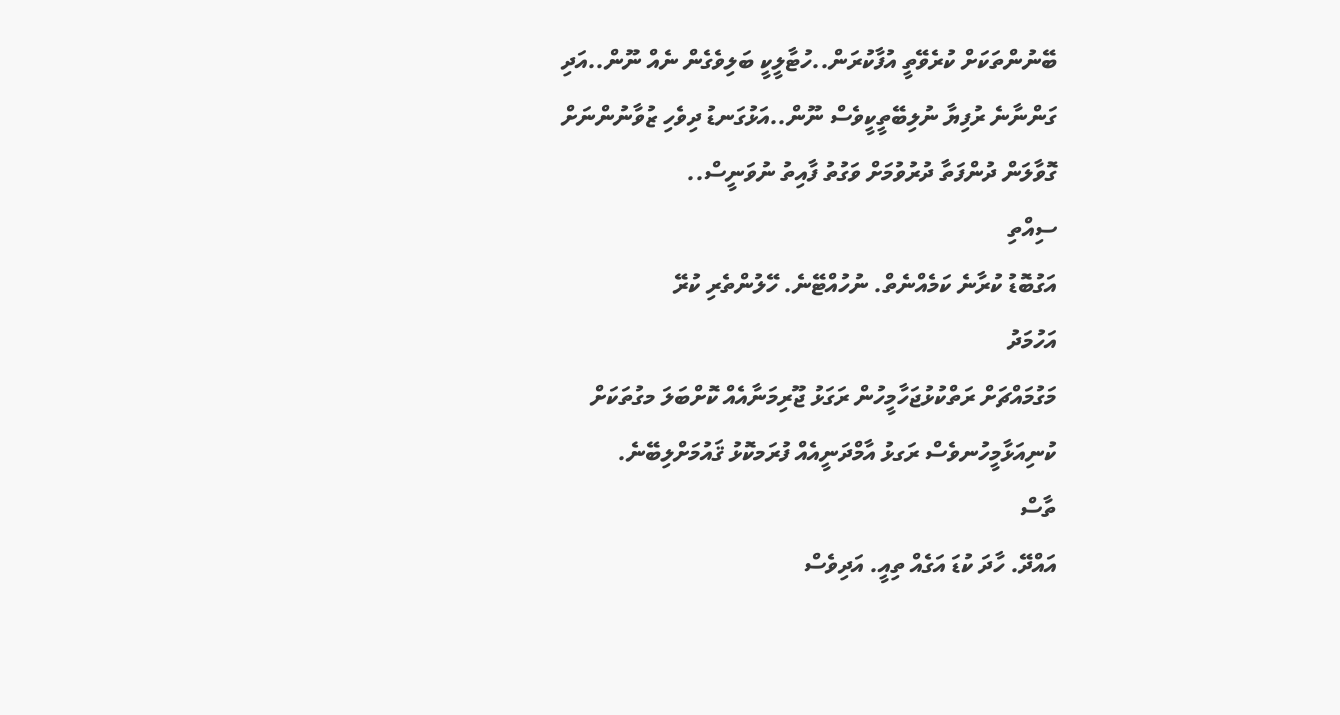ބޭނުންތަކަށް ކުރެވޭތީ އުފާކުރަން..ހުޓާލީކީ ބަލިވެގެން ނެއް ނޫން..އަދި ގަންނާނެ ރުފިޔާ ނުލިބޭތީކީވެސް ނޫން..އަޅުގަނޑު ދިވެހި ޒުވާނުންނަށް ގޮވާލަން ދުންފަތާ ދުރުވުމަށް ވަގުތު ފާއިތު ނުވަނީސް..
ސިއްތި
އަގުބޮޑު ކުރާނެ ކަމެއްނެތް. ނުހުއްޓޭނެ. ހޭލުންތެރި ކުރޭ
އަހުމަދު
މަގުމައްޗަށް ރަތްކުޅުޖަހާމީހުން ރަގަޅު ޖޫރިމަނާއެއް ކޮށްބަލަ މގުތަކަށް ކުނިއަޅާމީހުނވެސް ރަގޅު އާމްދަނީއެއް ފުރަމކޮޅު ޤައުމަށްލިބޭނެ.
ތާސް
އައްދޭ. ހާދަ ކުޑަ އަގެއް ތިއީ. އަދިވެސް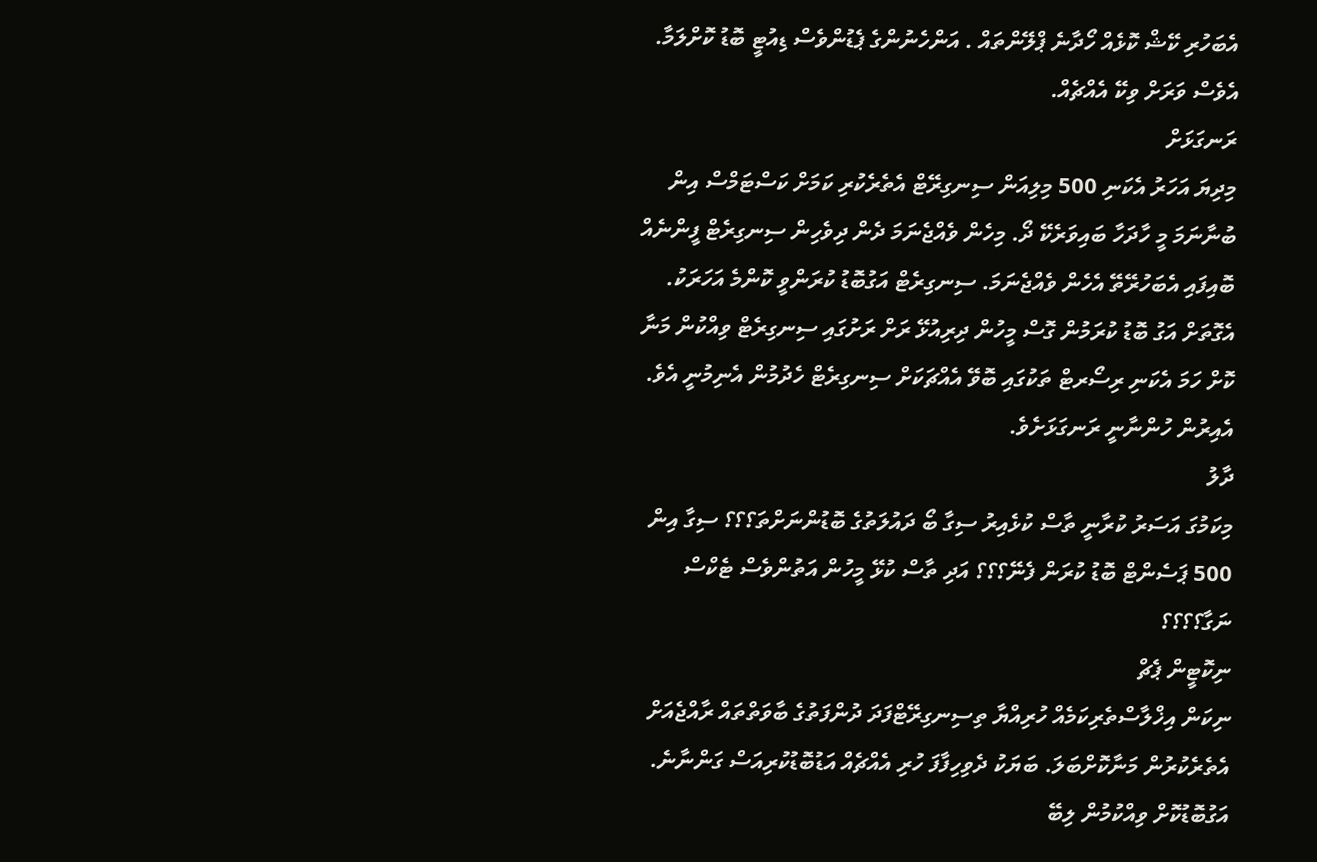އެބަހުރި ކޭޝް ކޮޅެއް ހޯދާނެ ޕްލޭންތައް . އަންހެނުންގެ ޕެޑުންވެސް ޑިއުޓީ ބޮޑު ކޮށްލަމާ. އެވެސް ވަރަށް ވިކޭ އެއްޗެއް.
ރަނގަޅަށް
މިދިޔަ އަހަރު އެކަނި 500 މިލިއަން ސިނގިރޭޓް އެތެރެކުރި ކަމަށް ކަސްޓަމްސް އިން ބުނާނަމަ މީ ހާދަހާ ބައިވަރެކޭ ދޯ. މިހެން ވެއްޖެނަމަ ދެން ދިވެހިން ސިނގިރެޓް ފީންނެއް ބޮއިފައި އެބަހުރޭތޭ އެހެން ވެއްޖެނަމަ. ސިނގިރެޓް އަގުބޮޑު ކުރަންވީ ކޮންމެ އަހަރަކު. އެގޮތަށް އަގު ބޮޑު ކުރަމުން ގޮސް މީހުން ދިރިއުޅޭ ރަށް ރަށުގައި ސިނގިރެޓް ވިއްކުން މަނާ ކޮށް ހަމަ އެކަނި ރިސޯރޓް ތަކުގައި ބޮވޭ އެއްޗަކަށް ސިނގިރެޓް ހެދުމުން އެނިމުނީ އެވެ. އެއިރުން ހުންނާނީ ރަނގަޅަށެވެ.
ދާލު
މިކަމުގަ އަސަރު ކުރާނީ ތާސް ކުޅެއިރު ސިގާ ބޯ ދައުލަތުގެ ބޮޑުންނަށްތަ؟؟؟ ސިގާ އިން 500 ޕަސެންޓް ބޮޑު ކުރަން ފެނޭ؟؟؟ އަދި ތާސް ކުޅޭ މީހުން އަތުންވެސް ޓެކްސް ނަގާ؟؟؟؟
ނިކޮޓީން ޕެޗް
ނިކަން އިޚްލާސްތެރިކަމެއް ހުރިއްޔާ ތިސިނގިރޭޓްފަދަ ދުންފަތުގެ ބާވަތްތައް ރާއްޖެއަށް އެތެރެކުރުން މަނާކޮށްބަލަ. ބަޔަކު ދެވިހިފާފަ ހުރި އެއްޗެއް އަޑުބޮޑުކުރިއަސް ގަންނާނެ. އަގުބޮޑުކޮށް ވިއްކުމުން ލިބޭ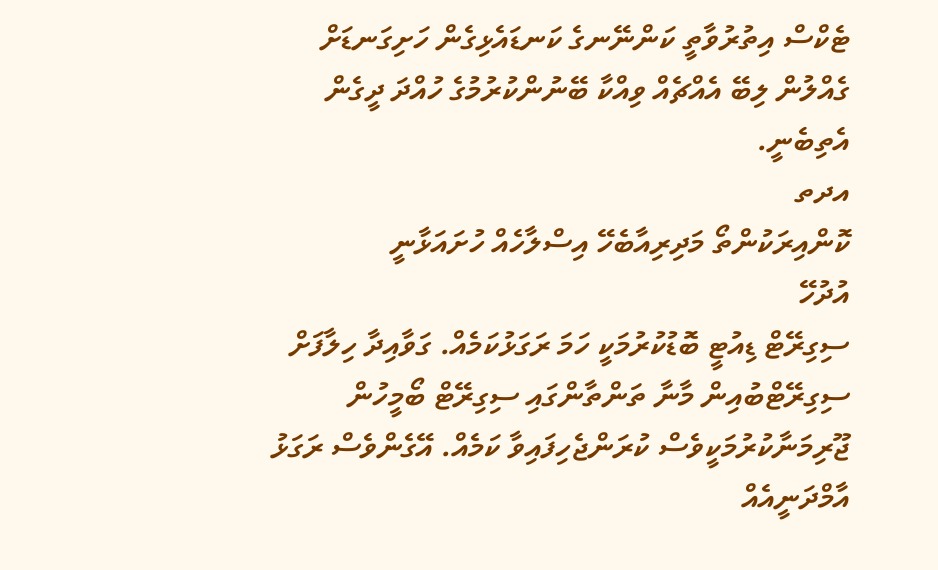ޓެކްސް އިތުރުވާތީ ކަންނޭނގެ ކަނޑައެޅިގެން ހަށިގަނޑަށް ގެއްލުން ލިބޭ އެއްޗެއް ވިއްކާ ބޭނުންކުރުމުގެ ހުއްދަ ދީގެން އެތިބެނީ.
އދތ
ކޮންއިރަކުންތޯ މަދިރިއާބެހޭ އިސްލާހެއް ހުށައަޅާނީ
އުދުހޭ
ސިގިރޭޓް ޑިއުޓީ ބޮޑުކުރުމަކީ ހަމަ ރަގަޅުކަމެއް. ގަވާއިދާ ހިލާފަށް ސިގިރޭޓްބުއިން މާނާ ތަންތާންގައި ސިގިރޭޓް ބޯމީހުން ޖޫރިމަނާކުރުމަކީވެސް ކުރަންޖެހިފައިވާ ކަމެއް. އޭގެންވެސް ރަގަޅު އާމްދަނީއެއް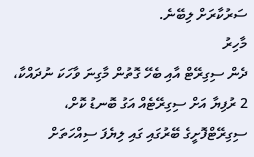ސަރުކާރަށް ލިބޭނެ.
މާހިރު
ދެން ސިގިރޭޓް އާއި ބެހޭ ގޮތުން މާގިނަ ވާހަކަ ނުދައްކާ، 2 ރުފިޔާ އަށް ސިގިރޭޓެއް އަގު ބޮނޑު ކޮށް، ސިގިރޭޓްފޮށީގެ ބޭރުގައި ގައި ލިޔެފަ ސިއްހަތަށް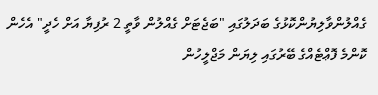ގެއްލުންވާލިޔުންކޮޅުގެ ބަދަލުގައި "ބަޖެޓަށް ގެއްލުން ވާތީ 2 ރުފިޔާ އަށް ހެދީ" އެހެން ކޮންމެ ފޮޢްޓެއްގެ ބޭރުގައި ލިޔަން މަޖްލީހުން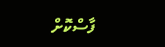ފާސްކޮށް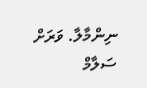ނިންމާލާ. ވަރަށް ސަލާމް